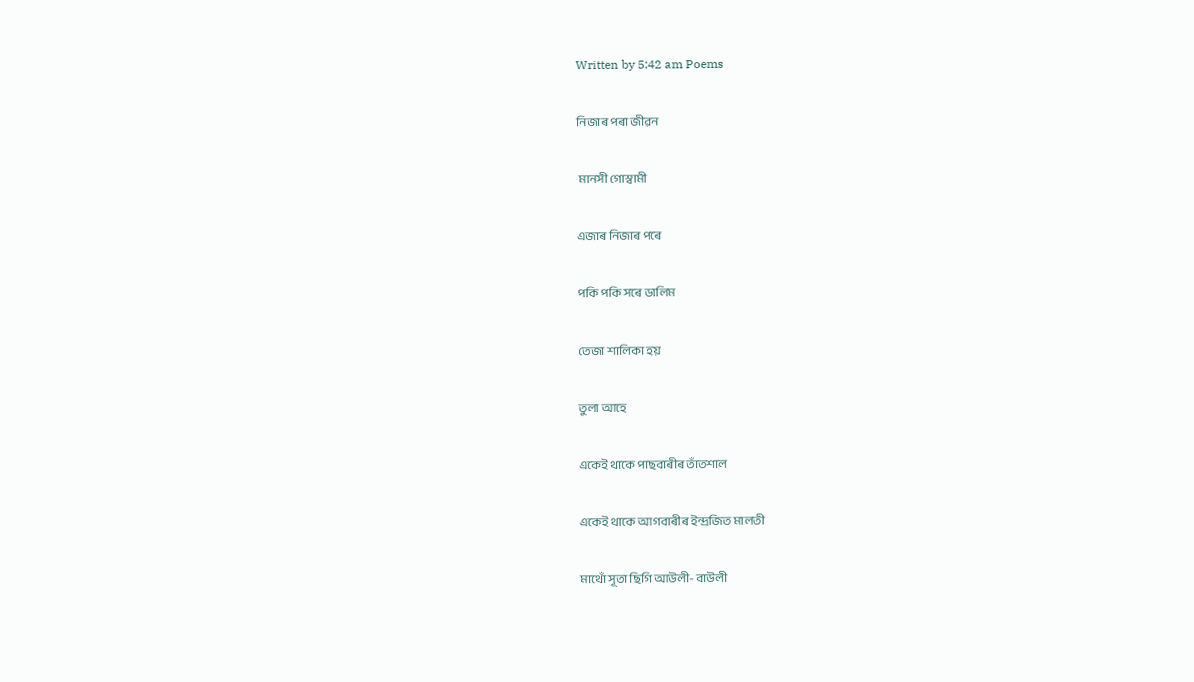Written by 5:42 am Poems

নিজাৰ পৰা জীৱন

 মানসী গোস্বামী

এজাৰ নিজাৰ পৰে

পকি পকি সৰে ডালিম

তেজা শালিকা হয়

তুলা আহে

একেই থাকে পাছবাৰীৰ তাঁতশাল

একেই থাকে আগবাৰীৰ ইন্দ্ৰজিত মালতী

মাথোঁ সূতা ছিগি আউলী- বাউলী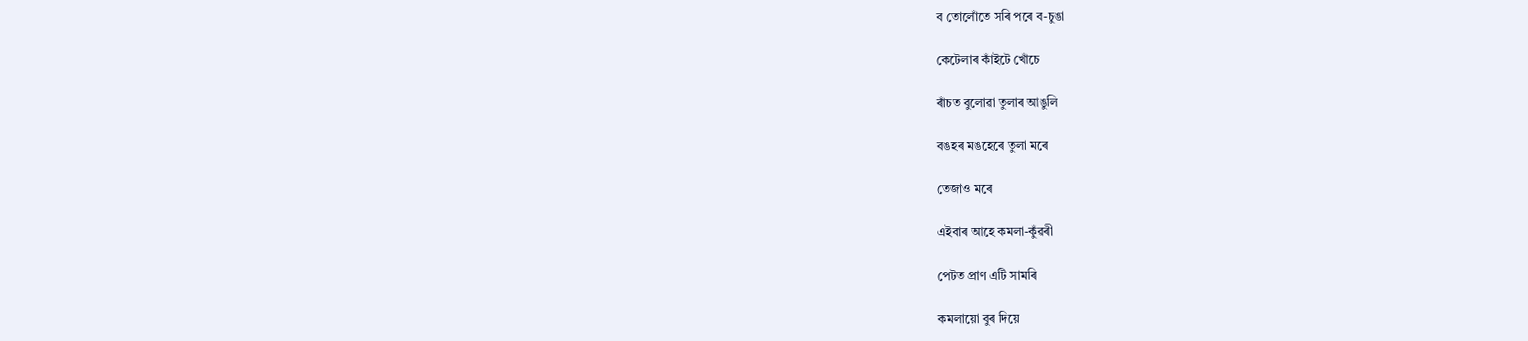ব তোলোঁতে সৰি পৰে ব-চুঙা

কেটেলাৰ কাঁইটে খোঁচে

ৰাঁচত বুলোৱা তুলাৰ আঙুলি

বঙহৰ মঙহেৰে তুলা মৰে

তেজাও মৰে

এইবাৰ আহে কমলা-কুঁৱৰী

পেটত প্ৰাণ এটি সামৰি

কমলায়ো বুৰ দিয়ে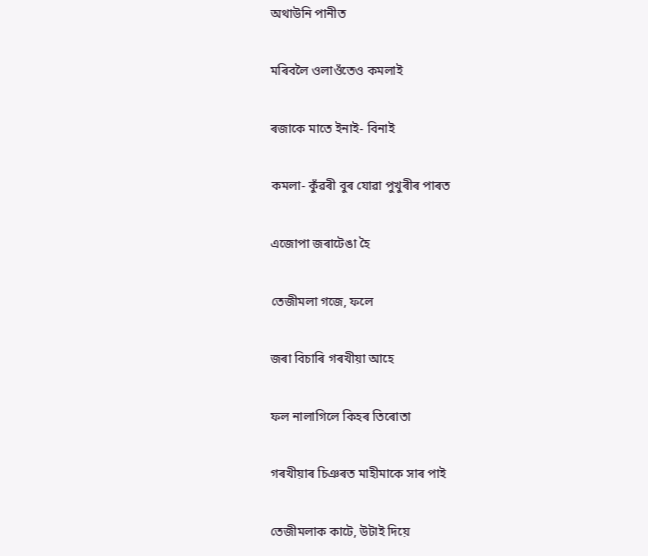অথাউনি পানীত

মৰিবলৈ ওলাওঁতেও কমলাই

ৰজাকে মাতে ইনাই- বিনাই

কমলা- কুঁৱৰী বুৰ যোৱা পুখুৰীৰ পাৰত

এজোপা জৰাটেঙা হৈ

তেজীমলা গজে, ফলে

জৰা বিচাৰি গৰখীয়া আহে

ফল নালাগিলে কিহৰ তিৰোতা

গৰখীয়াৰ চিঞৰত মাহীমাকে সাৰ পাই

তেজীমলাক কাটে, উটাই দিয়ে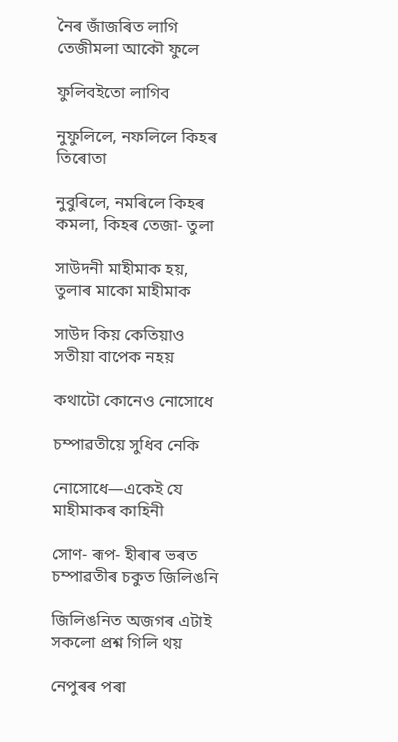নৈৰ জাঁজৰিত লাগি তেজীমলা আকৌ ফুলে

ফুলিবইতো লাগিব

নুফুলিলে, নফলিলে কিহৰ তিৰোতা

নুবুৰিলে, নমৰিলে কিহৰ কমলা, কিহৰ তেজা- তুলা

সাউদনী মাহীমাক হয়, তুলাৰ মাকো মাহীমাক

সাউদ কিয় কেতিয়াও সতীয়া বাপেক নহয়

কথাটো কোনেও নোসোধে

চম্পাৱতীয়ে সুধিব নেকি

নোসোধে—একেই যে মাহীমাকৰ কাহিনী

সোণ- ৰূপ- হীৰাৰ ভৰত চম্পাৱতীৰ চকুত জিলিঙনি

জিলিঙনিত অজগৰ এটাই সকলো প্ৰশ্ন গিলি থয়

নেপুৰৰ পৰা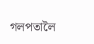গলপতালৈ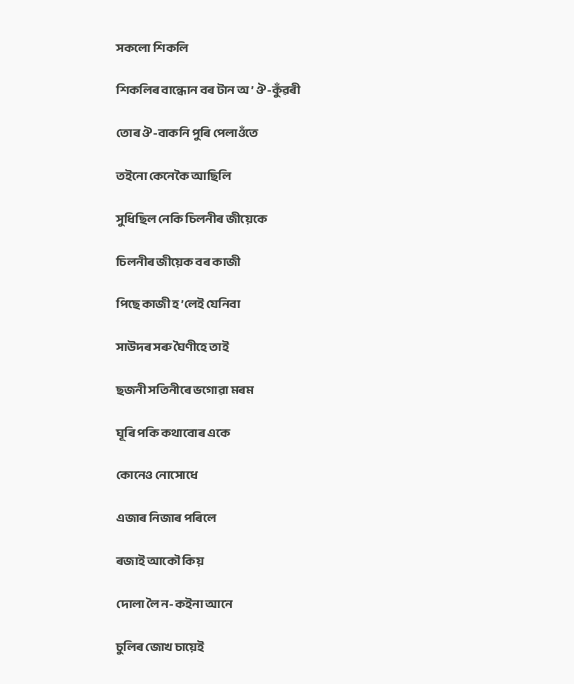সকলো শিকলি

শিকলিৰ বান্ধোন বৰ টান অ’ ঔ-কুঁৱৰী

তোৰ ঔ-বাকনি পুৰি পেলাওঁতে

তইনো কেনেকৈ আছিলি

সুধিছিল নেকি চিলনীৰ জীয়েকে

চিলনীৰ জীয়েক বৰ কাজী

পিছে কাজী হ’লেই যেনিবা

সাউদৰ সৰু ঘৈণীহে তাই

ছজনী সতিনীৰে ভগোৱা মৰম

ঘূৰি পকি কথাবোৰ একে

কোনেও নোসোধে

এজাৰ নিজাৰ পৰিলে

ৰজাই আকৌ কিয়

দোলা লৈ ন- কইনা আনে

চুলিৰ জোখ চায়েই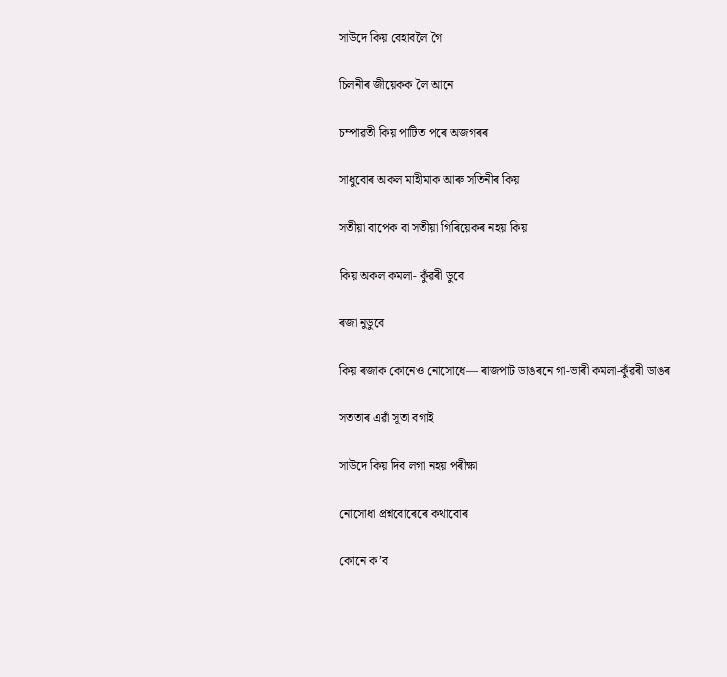সাউদে কিয় বেহাবলৈ গৈ

চিলনীৰ জীয়েকক লৈ আনে

চম্পাৱতী কিয় পাটিত পৰে অজগৰৰ

সাধুবোৰ অকল মাহীমাক আৰু সতিনীৰ কিয়

সতীয়া বাপেক বা সতীয়া গিৰিয়েকৰ নহয় কিয়

কিয় অকল কমলা- কুঁৱৰী ডুবে

ৰজা নুডুবে

কিয় ৰজাক কোনেও নোসোধে— ৰাজপাট ডাঙৰনে গা-ভাৰী কমলা-কুঁৱৰী ডাঙৰ

সততাৰ এৱাঁ সূতা বগাই

সাউদে কিয় দিব লগা নহয় পৰীক্ষা

নোসোধা প্ৰশ্নবোৰেৰে কথাবোৰ

কোনে ক’ব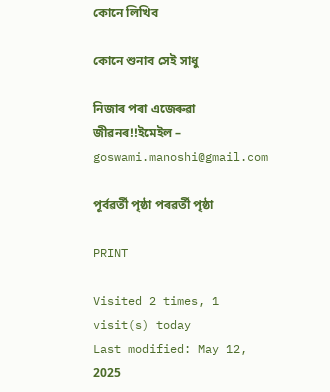কোনে লিখিব

কোনে শুনাব সেই সাধু

নিজাৰ পৰা এজেৰুৱা জীৱনৰ!!ইমেইল – goswami.manoshi@gmail.com

পূৰ্বৱৰ্তী পৃষ্ঠা পৰৱৰ্তী পৃষ্ঠা

PRINT

Visited 2 times, 1 visit(s) today
Last modified: May 12, 2025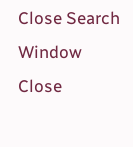Close Search Window
Close